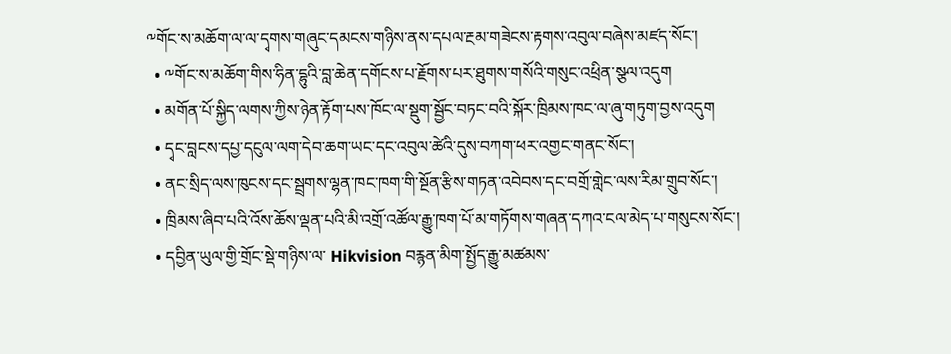༸གོང་ས་མཆོག་ལ་ལ་དྭགས་གཞུང་དམངས་གཉིས་ནས་དཔལ་རྔམ་གཟེངས་རྟགས་འབུལ་བཞེས་མཛད་སོང་།
  • ༸གོང་ས་མཆོག་གིས་ཧིན་དྷུའི་བླ་ཆེན་དགོངས་པ་རྗོགས་པར་ཐུགས་གསོའི་གསུང་འཕྲིན་སྩལ་འདུག
  • མགོན་པོ་སྐྱིད་ལགས་ཀྱིས་ཉེན་རྟོག་པས་ཁོང་ལ་སྡུག་སྦྱོང་བཏང་བའི་སྐོར་ཁྲིམས་ཁང་ལ་ཞུ་གཏུག་བྱས་འདུག
  • དྭང་བླངས་དཔྱ་དངུལ་ལག་དེབ་ཆག་ཡང་དང་འབུལ་ཚེའི་དུས་བཀག་ཕར་འགྱང་གནང་སོང་།
  • ནང་སྲིད་ལས་ཁུངས་དང་སྦྲགས་ལྷན་ཁང་ཁག་གི་སྔོན་རྩིས་གཏན་འབེབས་དང་བགྲོ་གླེང་ལས་རིམ་གྲུབ་སོང་།
  • ཁྲིམས་ཞིབ་པའི་འོས་ཆོས་ལྡན་པའི་མི་འགྲོ་འཚོལ་རྒྱུ་ཁག་པོ་མ་གཏོགས་གཞན་དཀའ་ངལ་མེད་པ་གསུངས་སོང་།
  • དབྱིན་ཡུལ་གྱི་གྲོང་སྡེ་གཉིས་ལ་ Hikvision བརྙན་མིག་སྤྱོད་རྒྱུ་མཚམས་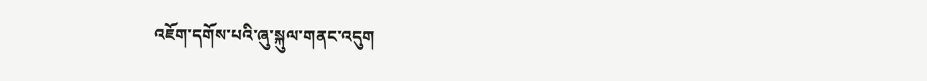འཇོག་དགོས་པའི་ཞུ་སྐུལ་གནང་འདུག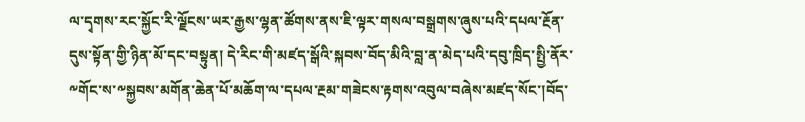ལ་དྭགས་རང་སྐྱོང་རི་ལྗོངས་ཡར་རྒྱས་ལྷན་ཚོགས་ནས་ཇི་ལྟར་གསལ་བསྒྲགས་ཞུས་པའི་དཔལ་རྔོན་དུས་སྟོན་གྱི་ཉིན་མོ་དང་བསྟུན། དེ་རིང་གི་མཛད་སྒོའི་སྐབས་བོད་མིའི་བླ་ན་མེད་པའི་དབུ་ཁྲིད་སྤྱི་ནོར་༸གོང་ས་༸སྐྱབས་མགོན་ཆེན་པོ་མཆོག་ལ་དཔལ་རྔམ་གཟེངས་རྟགས་འབུལ་བཞེས་མཛད་སོང་།བོད་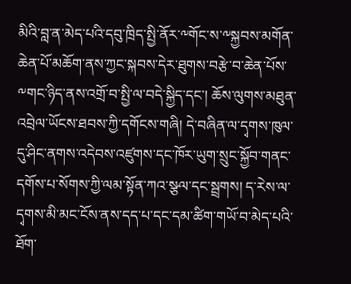མིའི་བླ་ན་མེད་པའི་དབུ་ཁྲིད་སྤྱི་ནོར་༸གོང་ས་༸སྐྱབས་མགོན་ཆེན་པོ་མཆོག་ནས་ཀྱང་སྐབས་དེར་ཐུགས་བརྩེ་བ་ཆེན་པོས་༸གང་ཉིད་ནས་འགྲོ་བ་སྤྱི་ལ་བདེ་སྐྱིད་དང་། ཆོས་ལུགས་མཐུན་འབྲེལ་ཡོངས་ཐབས་ཀྱི་དགོངས་གཞི། དེ་བཞིན་ལ་དྭགས་ཁུལ་དུ་ཤིང་ནགས་འདེབས་འཛུགས་དང་ཁོར་ཡུག་སྲུང་སྐྱོབ་གནང་དགོས་པ་སོགས་ཀྱི་ལམ་སྟོན་ཀའ་སྩལ་དང་སྦྲགས། ད་རེས་ལ་དྭགས་མི་མང་ངོས་ནས་དད་པ་དང་དམ་ཚིག་གཡོ་བ་མེད་པའི་ཐོག་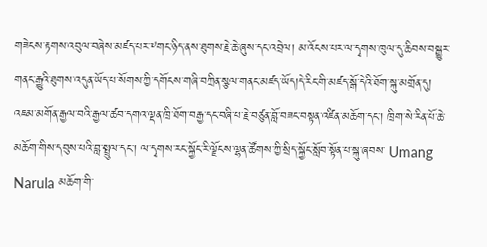གཟེངས་རྟགས་འབུལ་བཞེས་མཛད་པར་༸གང་ཉིད་ནས་ཐུགས་རྗེ་ཆེ་ཞུས་དང་འབྲེལ། མ་འོངས་པར་ལ་དྭགས་ཁུལ་དུ་ཆིབས་བསྒྱུར་གནང་རྒྱུའི་ཐུགས་འདུན་ཡོད་པ་སོགས་ཀྱི་དགོངས་གཞི་བཀྲིན་སྩལ་གནང་མཛད་ཡོད།དེ་རིང་གི་མཛད་སྒོ་དེའི་ཐོག་སྐུ་མགྲོན་དུ། འཇམ་མགོན་རྒྱལ་བའི་རྒྱལ་ཚབ་དགའ་ལྡན་ཁྲི་ཐོག་བརྒྱ་དང་བཞི་པ་རྗེ་བཙུན་བློ་བཟང་བསྟན་འཛིན་མཆོག་དང་། ཁྲིག་སེ་རིན་པོ་ཆེ་མཆོག་གིས་དབུས་པའི་བླ་སྤྲུལ་དང་། ལ་དྭགས་རང་སྐྱོང་རི་ལྗོངས་ལྷན་ཚོགས་ཀྱི་སྲིད་སྐྱོང་སློབ་སྟོན་པ་སྐུ་ཞབས་ Umang Narula མཆོག་གི་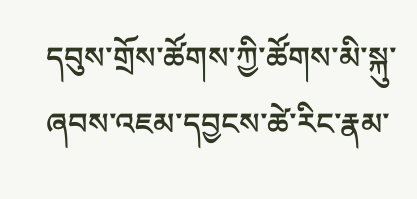དབུས་གྲོས་ཚོགས་ཀྱི་ཚོགས་མི་སྐུ་ཞབས་འཇམ་དབྱངས་ཚེ་རིང་རྣམ་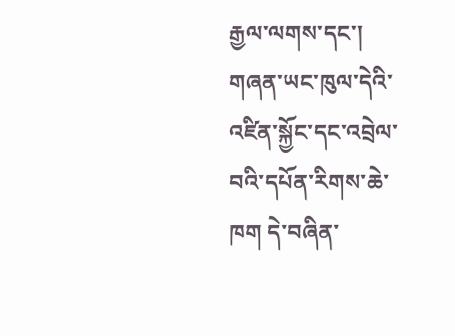རྒྱལ་ལགས་དང་། གཞན་ཡང་ཁུལ་དེའི་འཛིན་སྐྱོང་དང་འབྲེལ་བའི་དཔོན་རིགས་ཆེ་ཁག དེ་བཞིན་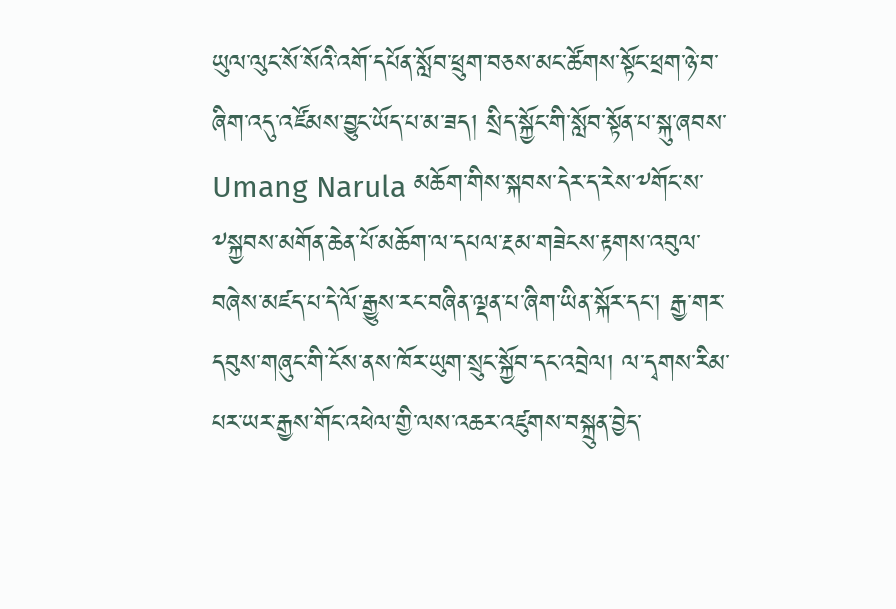ཡུལ་ལུང་སོ་སོའི་འགོ་དཔོན་སློབ་ཕྲུག་བཅས་མང་ཚོགས་སྟོང་ཕྲག་ཉེ་བ་ཞིག་འདུ་འཛོམས་བྱུང་ཡོད་པ་མ་ཟད། སྲིད་སྐྱོང་གི་སློབ་སྟོན་པ་སྐུ་ཞབས་ Umang Narula མཆོག་གིས་སྐབས་དེར་ད་རེས་༸གོང་ས་༸སྐྱབས་མགོན་ཆེན་པོ་མཆོག་ལ་དཔལ་རྔམ་གཟེངས་རྟགས་འབུལ་བཞེས་མཛད་པ་དེ་ལོ་རྒྱུས་རང་བཞིན་ལྡན་པ་ཞིག་ཡིན་སྐོར་དང་། རྒྱ་གར་དབུས་གཞུང་གི་ངོས་ནས་ཁོར་ཡུག་སྲུང་སྐྱོབ་དང་འབྲེལ། ལ་དྭགས་རིམ་པར་ཡར་རྒྱས་གོང་འཕེལ་གྱི་ལས་འཆར་འཛུགས་བསྐྲུན་བྱེད་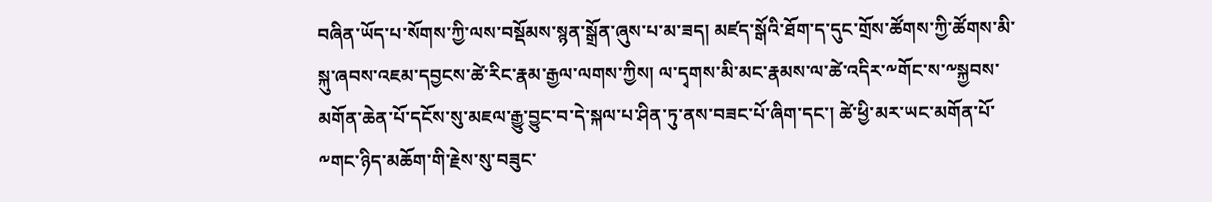བཞིན་ཡོད་པ་སོགས་ཀྱི་ལས་བསྡོམས་སྙན་སྒྲོན་ཞུས་པ་མ་ཟད། མཛད་སྒོའི་ཐོག་ད་དུང་གྲོས་ཚོགས་ཀྱི་ཚོགས་མི་སྐུ་ཞབས་འཇམ་དབྱངས་ཚེ་རིང་རྣམ་རྒྱལ་ལགས་ཀྱིས། ལ་དྭགས་མི་མང་རྣམས་ལ་ཚེ་འདིར་༸གོང་ས་༸སྐྱབས་མགོན་ཆེན་པོ་དངོས་སུ་མཇལ་རྒྱུ་བྱུང་བ་དེ་སྐལ་པ་ཤིན་ཏུ་ནས་བཟང་པོ་ཞིག་དང་། ཚེ་ཕྱི་མར་ཡང་མགོན་པོ་༸གང་ཉིད་མཆོག་གི་རྗེས་སུ་བཟུང་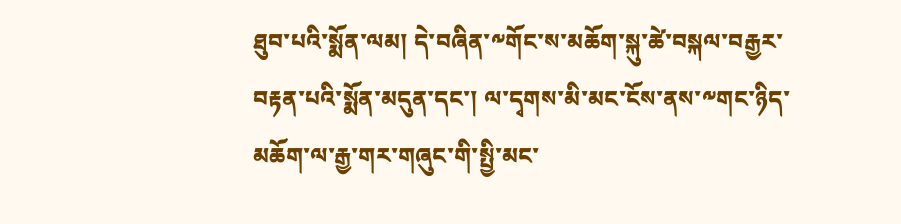ཐུབ་པའི་སྨོན་ལམ། དེ་བཞིན་༸གོང་ས་མཆོག་སྐུ་ཚེ་བསྐལ་བརྒྱར་བརྟན་པའི་སྨོན་མདུན་དང་། ལ་དྭགས་མི་མང་ངོས་ནས་༸གང་ཉིད་མཆོག་ལ་རྒྱ་གར་གཞུང་གི་སྤྱི་མང་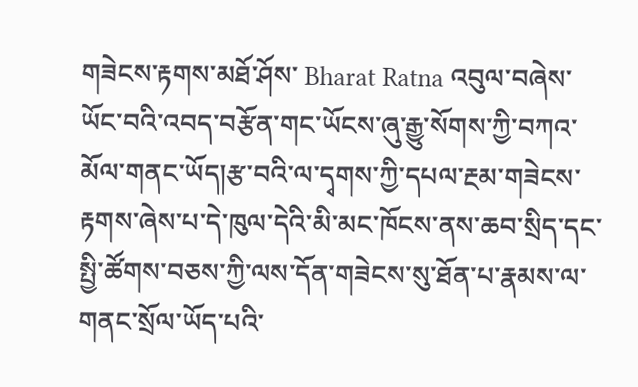གཟེངས་རྟགས་མཐོ་ཤོས་ Bharat Ratna འབུལ་བཞེས་ཡོང་བའི་འབད་བརྩོན་གང་ཡོངས་ཞུ་རྒྱུ་སོགས་ཀྱི་བཀའ་མོལ་གནང་ཡོད།རྩ་བའི་ལ་དྭགས་ཀྱི་དཔལ་རྔམ་གཟེངས་རྟགས་ཞེས་པ་དེ་ཁུལ་དེའི་མི་མང་ཁོངས་ནས་ཆབ་སྲིད་དང་སྤྱི་ཚོགས་བཅས་ཀྱི་ལས་དོན་གཟེངས་སུ་ཐོན་པ་རྣམས་ལ་གནང་སྲོལ་ཡོད་པའི་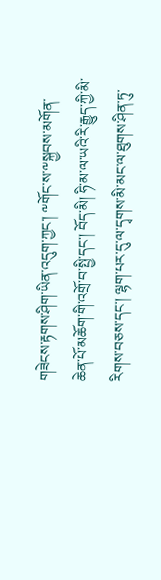གཟེངས་རྟགས་ཤིག་ཡིན་འདུག་ཀྱང་། ༸གོང་ས་༸སྐྱབས་མགོན་ཆེན་པོ་མཆོག་གི་འགྲོ་བ་སྤྱི་དང་། བོད་མི། ཧི་མ་ལ་ཡའི་རི་རྒྱུད་ཀྱི་མི་རིགས་བཅས་དང་། ལྷག་པར་དུ་ལ་དྭགས་མི་མང་ལ་ཐུགས་ཤིན་ཏུ་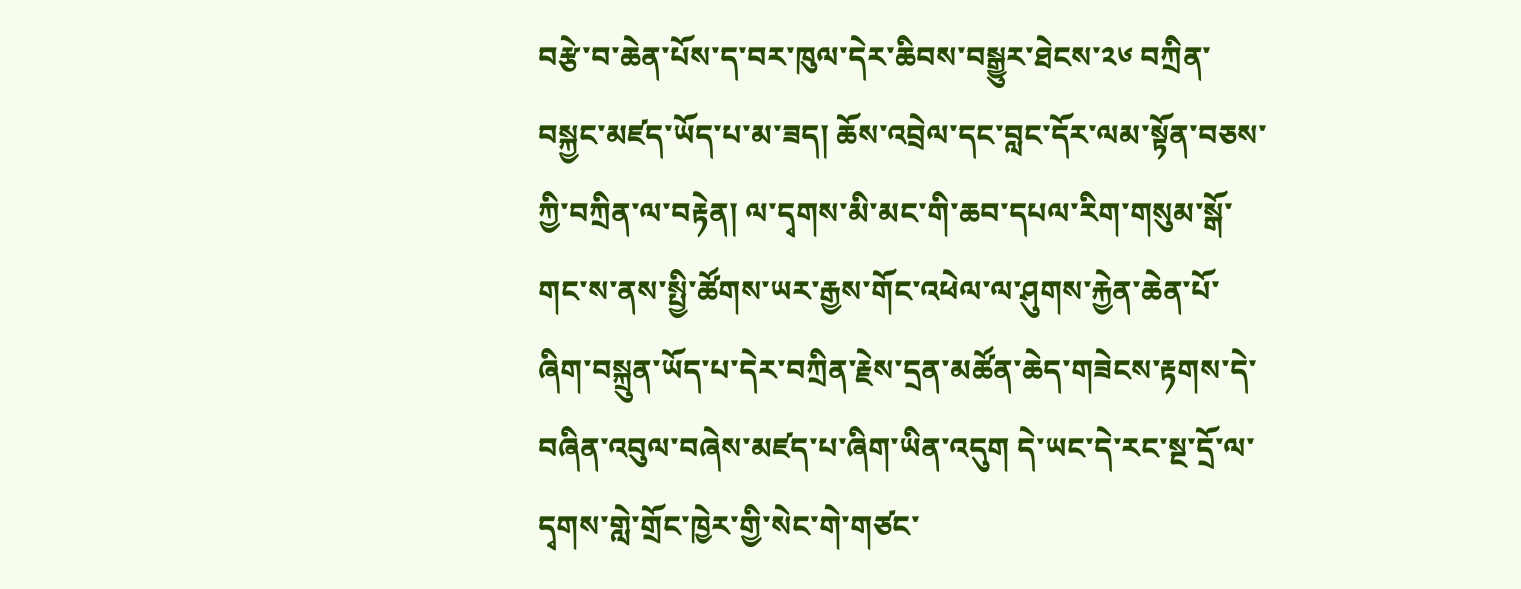བརྩེ་བ་ཆེན་པོས་ད་བར་ཁུལ་དེར་ཆིབས་བསྒྱུར་ཐེངས་༢༦ བཀྲིན་བསྐྱང་མཛད་ཡོད་པ་མ་ཟད། ཆོས་འབྲེལ་དང་བླང་དོར་ལམ་སྟོན་བཅས་ཀྱི་བཀྲིན་ལ་བརྟེན། ལ་དྭགས་མི་མང་གི་ཆབ་དཔལ་རིག་གསུམ་སྒོ་གང་ས་ནས་སྤྱི་ཚོགས་ཡར་རྒྱས་གོང་འཕེལ་ལ་ཤུགས་རྐྱེན་ཆེན་པོ་ཞིག་བསྐྲུན་ཡོད་པ་དེར་བཀྲིན་རྗེས་དྲན་མཚོན་ཆེད་གཟེངས་རྟགས་དེ་བཞིན་འབུལ་བཞེས་མཛད་པ་ཞིག་ཡིན་འདུག དེ་ཡང་དེ་རང་སྔ་དྲོ་ལ་དྭགས་གླེ་གྲོང་ཁྱེར་གྱི་སེང་གེ་གཙང་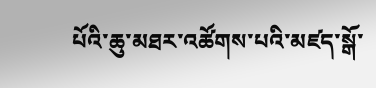པོའི་ཆུ་མཐར་འཚོགས་པའི་མཛད་སྒོ་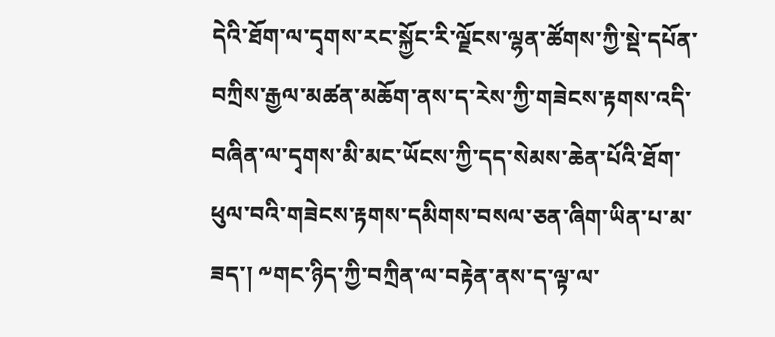དེའི་ཐོག་ལ་དྭགས་རང་སྐྱོང་རི་ལྗོངས་ལྷན་ཚོགས་ཀྱི་སྡེ་དཔོན་བཀྲིས་རྒྱལ་མཚན་མཆོག་ནས་ད་རེས་ཀྱི་གཟེངས་རྟགས་འདི་བཞིན་ལ་དྭགས་མི་མང་ཡོངས་ཀྱི་དད་སེམས་ཆེན་པོའི་ཐོག་ཕུལ་བའི་གཟེངས་རྟགས་དམིགས་བསལ་ཅན་ཞིག་ཡིན་པ་མ་ཟད་། ༸གང་ཉིད་ཀྱི་བཀྲིན་ལ་བརྟེན་ནས་ད་ལྟ་ལ་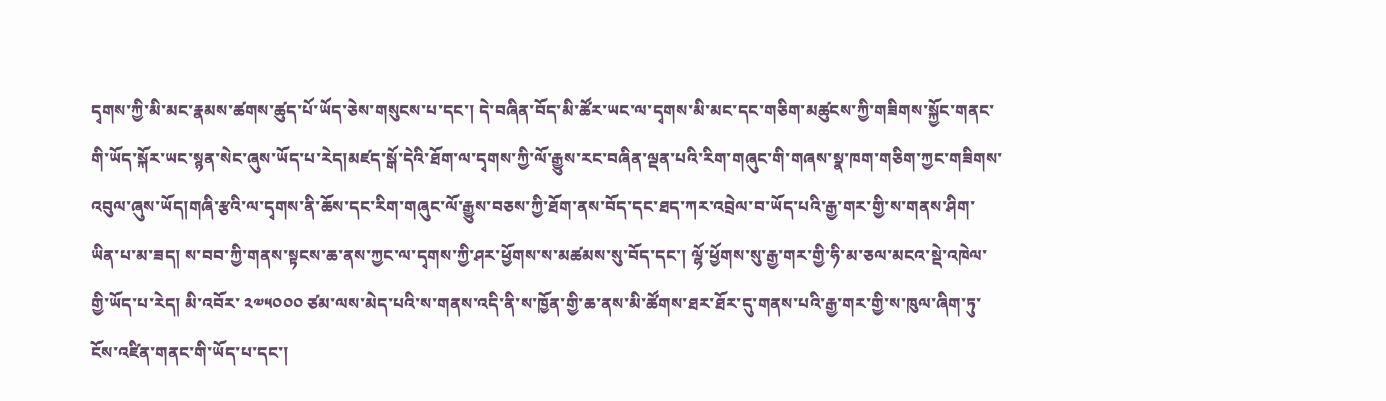དྭགས་ཀྱི་མི་མང་རྣམས་ཚགས་ཚུད་པོ་ཡོད་ཅེས་གསུངས་པ་དང་། དེ་བཞིན་བོད་མི་ཚོར་ཡང་ལ་དྭགས་མི་མང་དང་གཅིག་མཚུངས་ཀྱི་གཟིགས་སྐྱོང་གནང་གི་ཡོད་སྐོར་ཡང་སྙན་སེང་ཞུས་ཡོད་པ་རེད།མཛད་སྒོ་དེའི་ཐོག་ལ་དྭགས་ཀྱི་ལོ་རྒྱུས་རང་བཞིན་ལྡན་པའི་རིག་གཞུང་གི་གཞས་སྣ་ཁག་གཅིག་ཀྱང་གཟིགས་འབུལ་ཞུས་ཡོད།གཞི་རྩའི་ལ་དྭགས་ནི་ཆོས་དང་རིག་གཞུང་ལོ་རྒྱུས་བཅས་ཀྱི་ཐོག་ནས་བོད་དང་ཐད་ཀར་འབྲེལ་བ་ཡོད་པའི་རྒྱ་གར་གྱི་ས་གནས་ཤིག་ཡིན་པ་མ་ཟད། ས་བབ་ཀྱི་གནས་སྟངས་ཆ་ནས་ཀྱང་ལ་དྭགས་ཀྱི་ཤར་ཕྱོགས་ས་མཚམས་སུ་བོད་དང་། ལྷོ་ཕྱོགས་སུ་རྒྱ་གར་གྱི་ཧི་མ་ཅལ་མངའ་སྡེ་འཁེལ་གྱི་ཡོད་པ་རེད། མི་འབོར་ ༢༧༥༠༠༠ ཙམ་ལས་མེད་པའི་ས་གནས་འདི་ནི་ས་ཁྱོན་གྱི་ཆ་ནས་མི་ཚོགས་ཐར་ཐོར་དུ་གནས་པའི་རྒྱ་གར་གྱི་ས་ཁུལ་ཞིག་ཏུ་ངོས་འཛིན་གནང་གི་ཡོད་པ་དང་།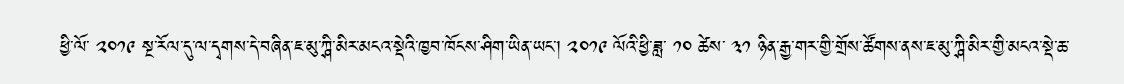ཕྱི་ལོ་ ༢༠༡༩ སྔ་རོལ་དུ་ལ་དྭགས་དེ་བཞིན་ཇ་མུ་ཀྴི་མིར་མངའ་སྡེའི་ཁྱབ་ཁོངས་ཤིག་ཡིན་ཡང་། ༢༠༡༩ ལོའི་ཕྱི་ཟླ་ ༡༠ ཚེས་ ༣༡ ཉིན་རྒྱ་གར་གྱི་གྲོས་ཚོགས་ནས་ཇ་མུ་ཀྴི་མིར་གྱི་མངའ་སྡེ་ཆ་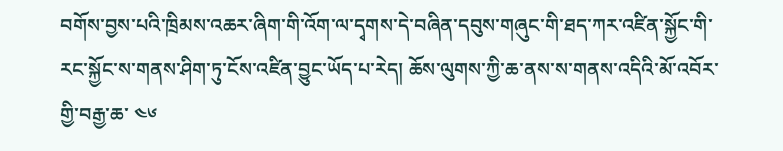བགོས་བྱས་པའི་ཁྲིམས་འཆར་ཞིག་གི་འོག་ལ་དྭགས་དེ་བཞིན་དབུས་གཞུང་གི་ཐད་ཀར་འཛིན་སྐྱོང་གི་རང་སྐྱོང་ས་གནས་ཤིག་ཏུ་ངོས་འཛིན་བྱུང་ཡོད་པ་རེད། ཆོས་ལུགས་ཀྱི་ཆ་ནས་ས་གནས་འདིའི་མོ་འབོར་གྱི་བརྒྱ་ཆ་ ༤༦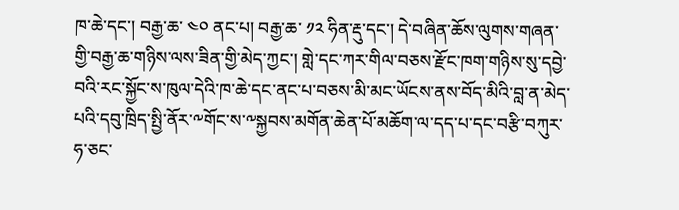ཁ་ཆེ་དང་། བརྒྱ་ཆ་ ༤༠ ནང་པ། བརྒྱ་ཆ་ ༡༢ ཧིན་རྡུ་དང་། དེ་བཞིན་ཆོས་ལུགས་གཞན་གྱི་བརྒྱ་ཆ་གཉིས་ལས་ཟིན་གྱི་མེད་ཀྱང་། གླེ་དང་ཀར་གིལ་བཅས་རྫོང་ཁག་གཉིས་སུ་དབྱེ་བའི་རང་སྐྱོང་ས་ཁུལ་དེའི་ཁ་ཆེ་དང་ནང་པ་བཅས་མི་མང་ཡོངས་ནས་བོད་མིའི་བླ་ན་མེད་པའི་དབུ་ཁྲིད་སྤྱི་ནོར་༸གོང་ས་༸སྐྱབས་མགོན་ཆེན་པོ་མཆོག་ལ་དད་པ་དང་བརྩི་བཀུར་ཧ་ཅང་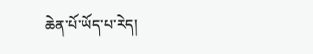ཆེན་པོ་ཡོད་པ་རེད།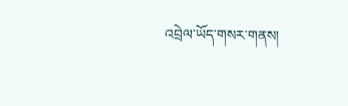འབྲེལ་ཡོད་གསར་གནས།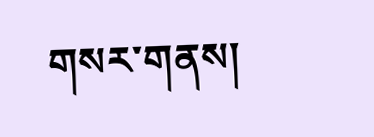གསར་གནས།